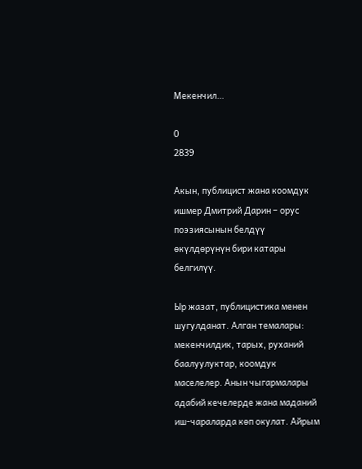Мекенчил…

0
2839

Акын, публицист жана коомдук ишмер Дмитрий Дарин – орус поэзиясынын белдүү өкүлдөрүнүн бири катары белгилүү.

Ыр жазат, публицистика менен шугулданат. Алган темалары: мекенчилдик, тарых, руханий баалуулуктар, коомдук маселелер. Анын чыгармалары адабий кечелерде жана маданий иш-чараларда көп окулат. Айрым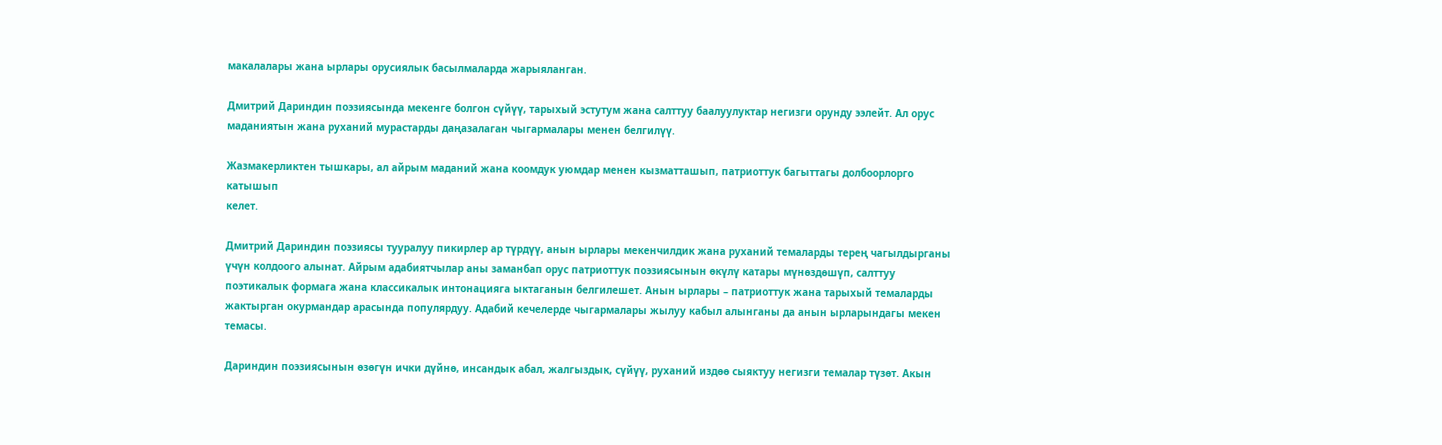макалалары жана ырлары орусиялык басылмаларда жарыяланган.

Дмитрий Дариндин поэзиясында мекенге болгон сүйүү, тарыхый эстутум жана салттуу баалуулуктар негизги орунду ээлейт. Ал орус маданиятын жана руханий мурастарды даңазалаган чыгармалары менен белгилүү.

Жазмакерликтен тышкары, ал айрым маданий жана коомдук уюмдар менен кызматташып, патриоттук багыттагы долбоорлорго катышып
келет.

Дмитрий Дариндин поэзиясы тууралуу пикирлер ар түрдүү, анын ырлары мекенчилдик жана руханий темаларды терең чагылдырганы үчүн колдоого алынат. Айрым адабиятчылар аны заманбап орус патриоттук поэзиясынын өкүлү катары мүнөздөшүп, салттуу поэтикалык формага жана классикалык интонацияга ыктаганын белгилешет. Анын ырлары – патриоттук жана тарыхый темаларды жактырган окурмандар арасында популярдуу. Адабий кечелерде чыгармалары жылуу кабыл алынганы да анын ырларындагы мекен темасы.

Дариндин поэзиясынын өзөгүн ички дүйнө, инсандык абал, жалгыздык, сүйүү, руханий издөө сыяктуу негизги темалар түзөт. Акын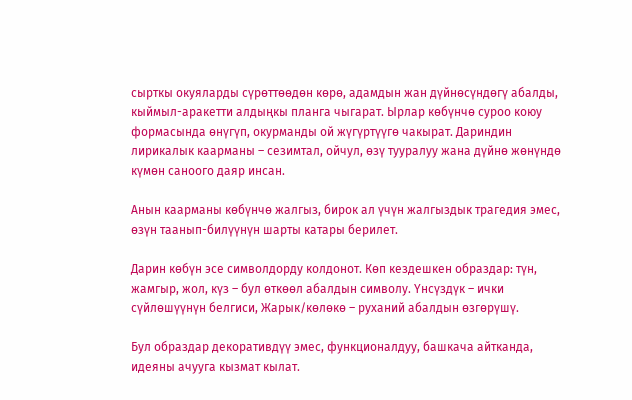сырткы окуяларды сүрөттөөдөн көрө, адамдын жан дүйнөсүндөгү абалды, кыймыл-аракетти алдыңкы планга чыгарат. Ырлар көбүнчө суроо коюу формасында өнүгүп, окурманды ой жүгүртүүгө чакырат. Дариндин лирикалык каарманы – сезимтал, ойчул, өзү тууралуу жана дүйнө жөнүндө күмөн саноого даяр инсан.

Анын каарманы көбүнчө жалгыз, бирок ал үчүн жалгыздык трагедия эмес, өзүн таанып-билүүнүн шарты катары берилет.

Дарин көбүн эсе символдорду колдонот. Көп кездешкен образдар: түн, жамгыр, жол, күз – бул өткөөл абалдын символу. Үнсүздүк – ички сүйлөшүүнүн белгиси, Жарык/көлөкө – руханий абалдын өзгөрүшү.

Бул образдар декоративдүү эмес, функционалдуу, башкача айтканда,
идеяны ачууга кызмат кылат.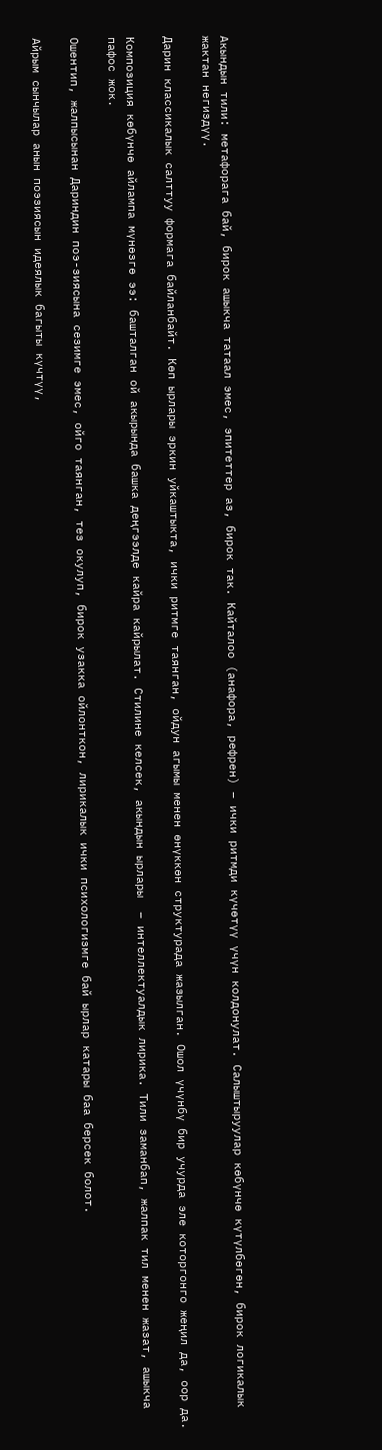Акындын тили: метафорага бай, бирок ашыкча татаал эмес, эпитеттер аз, бирок так. Кайталоо (анафора, рефрен) – ички ритмди күчөтүү үчүн колдонулат. Салыштыруулар көбүнчө күтүлбөгөн, бирок логикалык жактан негиздүү.

Дарин классикалык салттуу формага байланбайт. Көп ырлары эркин уйкаштыкта, ички ритмге таянган, ойдун агымы менен өнүккөн структурада жазылган. Ошол үчүнбү бир учурда эле которгонго жеңил да, оор да.

Композиция көбүнчө айлампа мүнөзгө ээ: башталган ой акырында башка деңгээлде кайра кайрылат. Стилине келсек, акындын ырлары  – интеллектуалдык лирика. Тили заманбап, жалпак тил менен жазат, ашыкча пафос жок.

Ошентип, жалпысынан Дариндин поэ-зиясына сезимге эмес, ойго таянган, тез окулуп, бирок узакка ойлонткон, лирикалык ички психологизмге бай ырлар катары баа берсек болот.

Айрым сынчылар анын поэзиясын идеялык багыты күчтүү,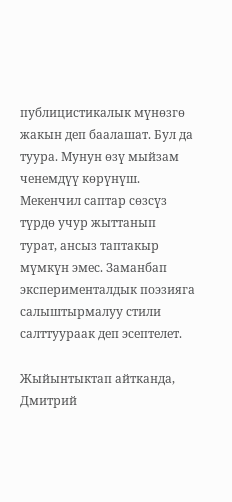публицистикалык мүнөзгө жакын деп баалашат. Бул да туура. Мунун өзү мыйзам ченемдүү көрүнүш. Мекенчил саптар сөзсүз түрдө учур жыттанып турат, ансыз таптакыр мүмкүн эмес. Заманбап эксперименталдык поэзияга салыштырмалуу стили салттуураак деп эсептелет.

Жыйынтыктап айтканда, Дмитрий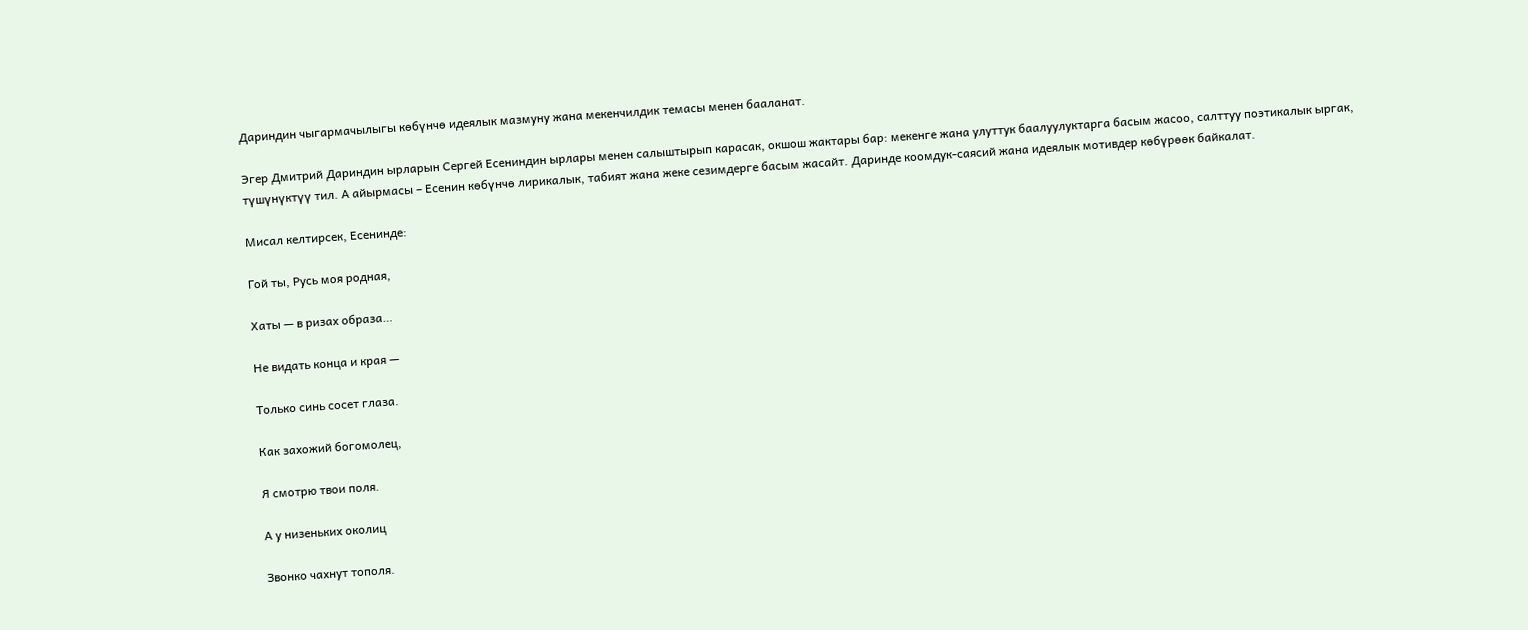Дариндин чыгармачылыгы көбүнчө идеялык мазмуну жана мекенчилдик темасы менен бааланат.

Эгер Дмитрий Дариндин ырларын Сергей Есениндин ырлары менен салыштырып карасак, окшош жактары бар: мекенге жана улуттук баалуулуктарга басым жасоо, салттуу поэтикалык ыргак, түшүнүктүү тил. А айырмасы – Есенин көбүнчө лирикалык, табият жана жеке сезимдерге басым жасайт. Даринде коомдук-саясий жана идеялык мотивдер көбүрөөк байкалат.

Мисал келтирсек, Есенинде:

Гой ты, Русь моя родная,

Хаты — в ризах образа…

Не видать конца и края —

Только синь сосет глаза.

Как захожий богомолец,

Я смотрю твои поля.

А у низеньких околиц

Звонко чахнут тополя.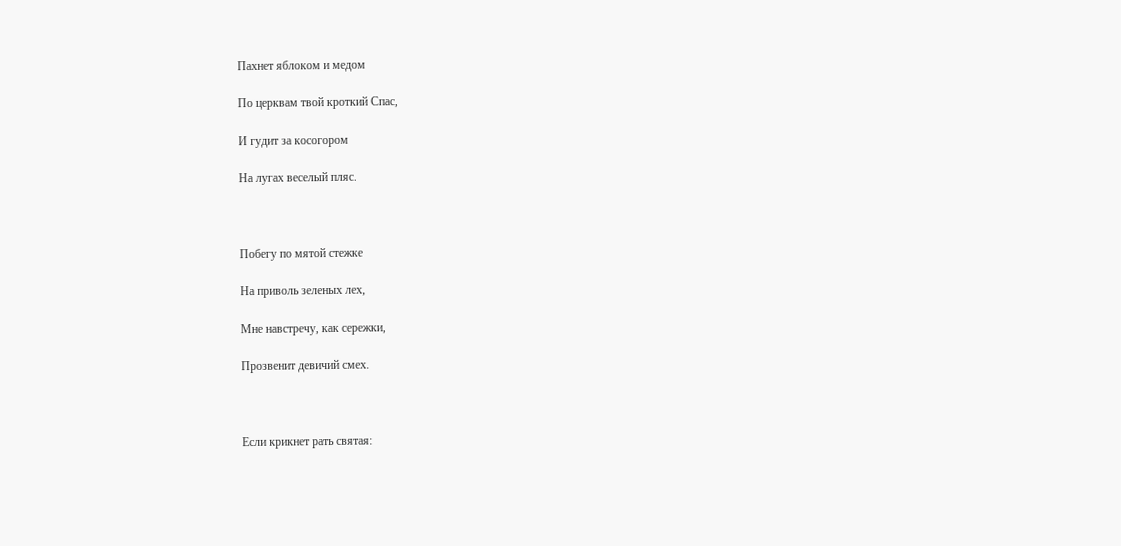Пахнет яблоком и медом

По церквам твой кроткий Спас,

И гудит за коcогором

На лугах веселый пляс.



Побегу по мятой стежке

На приволь зеленых лех,

Мне навстречу, как сережки,

Прозвенит девичий смех.



Если крикнет рать святая: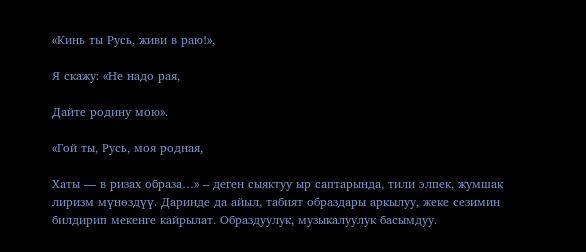«Кинь ты Русь, живи в раю!»,

Я скажу: «Не надо рая,

Дайте родину мою».

«Гой ты, Русь, моя родная,

Хаты — в ризах образа…» – деген сыяктуу ыр саптарында, тили элпек, жумшак лиризм мүнөздүү. Даринде да айыл, табият образдары аркылуу, жеке сезимин билдирип мекенге кайрылат. Образдуулук, музыкалуулук басымдуу.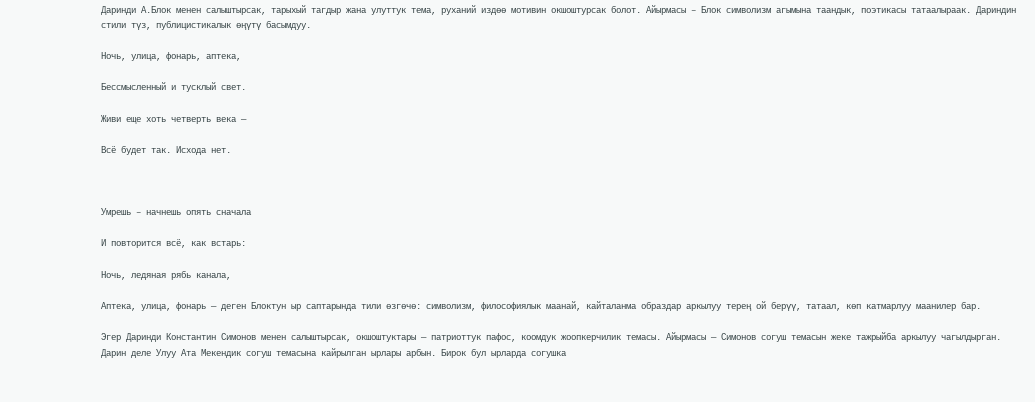Даринди А.Блок менен салыштырсак, тарыхый тагдыр жана улуттук тема, руханий издөө мотивин окшоштурсак болот. Айырмасы – Блок символизм агымына таандык, поэтикасы татаалыраак. Дариндин стили түз, публицистикалык өңүтү басымдуу.

Ночь, улица, фонарь, аптека,

Бессмысленный и тусклый свет.

Живи еще хоть четверть века —

Всё будет так. Исхода нет.



Умрешь – начнешь опять сначала

И повторится всё, как встарь:

Ночь, ледяная рябь канала,

Аптека, улица, фонарь — деген Блоктун ыр саптарында тили өзгөчө: символизм, философиялык маанай, кайталанма образдар аркылуу терең ой берүү, татаал, көп катмарлуу маанилер бар.

Эгер Даринди Константин Симонов менен салыштырсак, окшоштуктары — патриоттук пафос, коомдук жоопкерчилик темасы. Айырмасы — Симонов согуш темасын жеке тажрыйба аркылуу чагылдырган. Дарин деле Улуу Ата Мекендик согуш темасына кайрылган ырлары арбын. Бирок бул ырларда согушка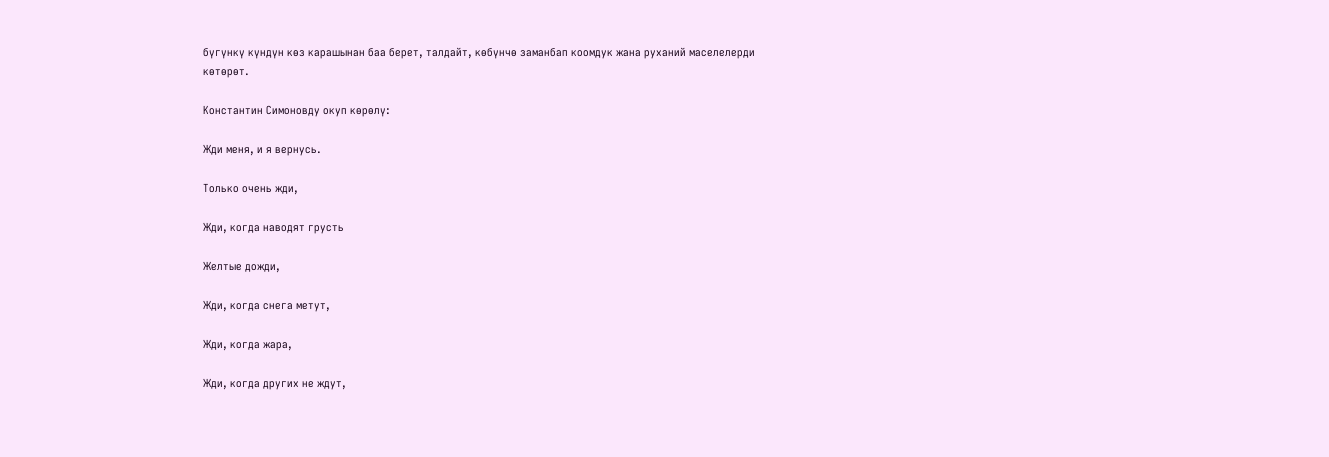бүгүнкү күндүн көз карашынан баа берет, талдайт, көбүнчө заманбап коомдук жана руханий маселелерди
көтөрөт.

Константин Симоновду окуп көрөлү:

Жди меня, и я вернусь.

Только очень жди,

Жди, когда наводят грусть

Желтые дожди,

Жди, когда снега метут,

Жди, когда жара,

Жди, когда других не ждут,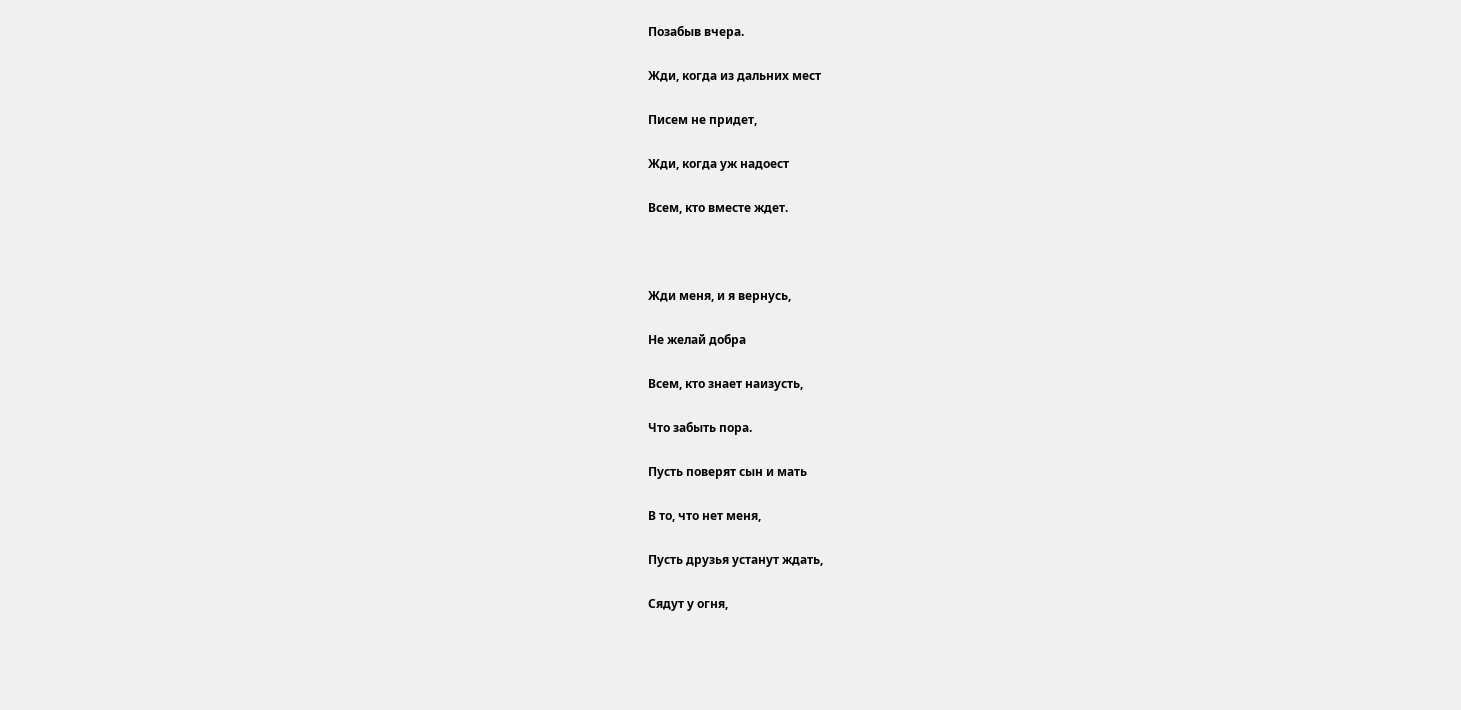Позабыв вчера.

Жди, когда из дальних мест

Писем не придет,

Жди, когда уж надоест

Всем, кто вместе ждет.



Жди меня, и я вернусь,

Не желай добра

Всем, кто знает наизусть,

Что забыть пора.

Пусть поверят сын и мать

В то, что нет меня,

Пусть друзья устанут ждать,

Сядут у огня,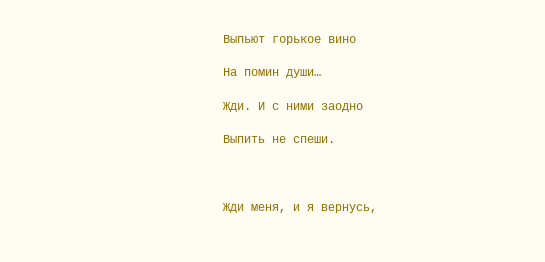Выпьют горькое вино

На помин души…

Жди. И с ними заодно

Выпить не спеши.



Жди меня, и я вернусь,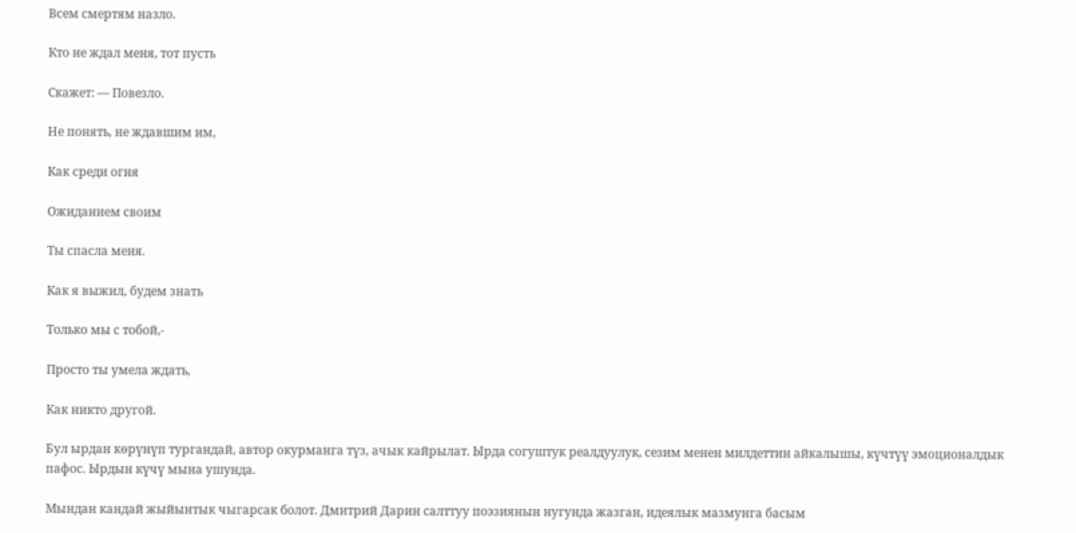Всем смертям назло.

Кто не ждал меня, тот пусть

Скажет: — Повезло.

Не понять, не ждавшим им,

Как среди огня

Ожиданием своим

Ты спасла меня.

Как я выжил, будем знать

Только мы с тобой,-

Просто ты умела ждать,

Как никто другой.

Бул ырдан көрүнүп тургандай, автор окурманга түз, ачык кайрылат. Ырда согуштук реалдуулук, сезим менен милдеттин айкалышы, күчтүү эмоционалдык пафос. Ырдын күчү мына ушунда.

Мындан кандай жыйынтык чыгарсак болот. Дмитрий Дарин салттуу поэзиянын нугунда жазган, идеялык мазмунга басым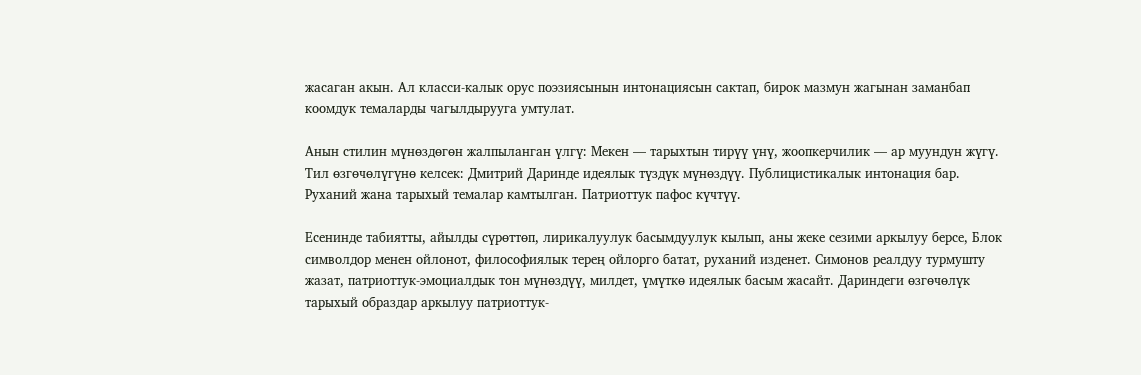жасаган акын. Ал класси-калык орус поэзиясынын интонациясын сактап, бирок мазмун жагынан заманбап коомдук темаларды чагылдырууга умтулат.

Анын стилин мүнөздөгөн жалпыланган үлгү: Мекен — тарыхтын тирүү үнү, жоопкерчилик — ар муундун жүгү. Тил өзгөчөлүгүнө келсек: Дмитрий Даринде идеялык түздүк мүнөздүү. Публицистикалык интонация бар. Руханий жана тарыхый темалар камтылган. Патриоттук пафос күчтүү.

Есенинде табиятты, айылды сүрөттөп, лирикалуулук басымдуулук кылып, аны жеке сезими аркылуу берсе, Блок символдор менен ойлонот, философиялык терең ойлорго батат, руханий изденет. Симонов реалдуу турмушту жазат, патриоттук-эмоциалдык тон мүнөздүү, милдет, үмүткө идеялык басым жасайт. Дариндеги өзгөчөлүк тарыхый образдар аркылуу патриоттук-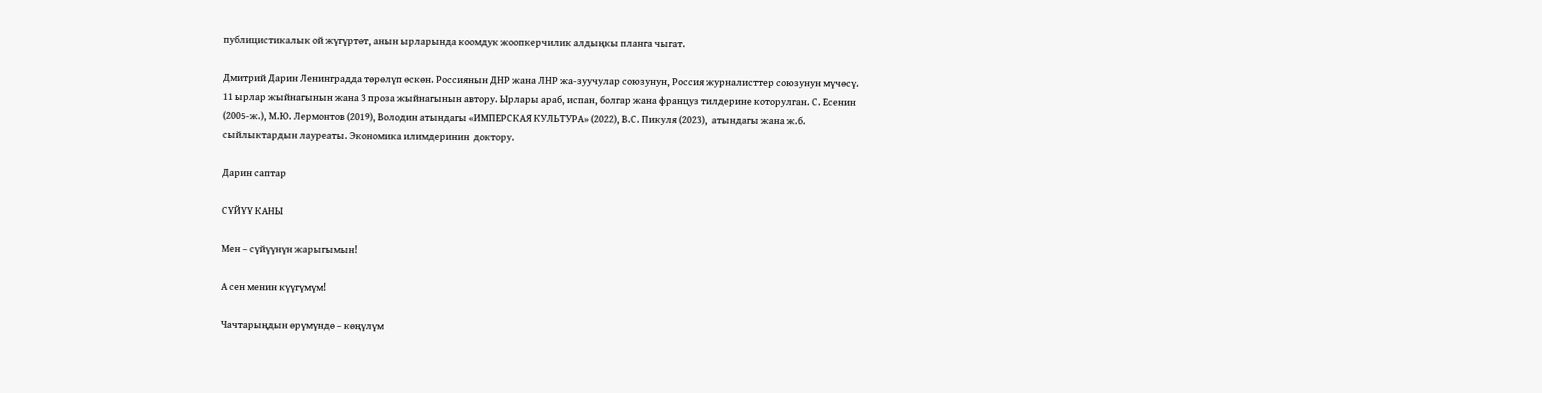публицистикалык ой жүгүртөт, анын ырларында коомдук жоопкерчилик алдыңкы планга чыгат.

Дмитрий Дарин Ленинградда төрөлүп өскөн. Россиянын ДНР жана ЛНР жа-зуучулар союзунун, Россия журналисттер союзунун мүчөсү. 11 ырлар жыйнагынын жана 3 проза жыйнагынын автору. Ырлары араб, испан, болгар жана француз тилдерине которулган. С. Есенин (2005-ж.), М.Ю. Лермонтов (2019), Володин атындагы «ИМПЕРСКАЯ КУЛЬТУРА» (2022), В.С. Пикуля (2023),  атындагы жана ж.б. сыйлыктардын лауреаты. Экономика илимдеринин  доктору.

Дарин саптар

СҮЙҮҮ КАНЫ

Мен – сүйүүнүн жарыгымын!

А сен менин күүгүмүм!

Чачтарыңдын өрүмүндө – көңүлүм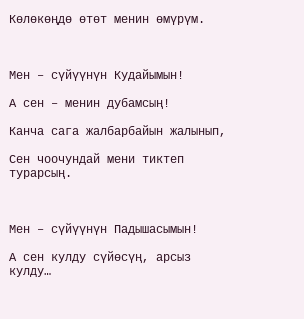Көлөкөңдө өтөт менин өмүрүм.



Мен – сүйүүнүн Кудайымын!

А сен – менин дубамсың!

Канча сага жалбарбайын жалынып,

Сен чоочундай мени тиктеп турарсың.



Мен – сүйүүнүн Падышасымын!

А сен кулду сүйөсүң, арсыз кулду…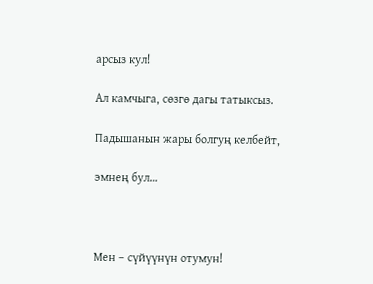арсыз кул!

Ал камчыга, сөзгө дагы татыксыз.

Падышанын жары болгуң келбейт,

эмнең бул…



Мен – сүйүүнүн отумун!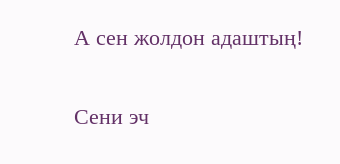А сен жолдон адаштың!

Сени эч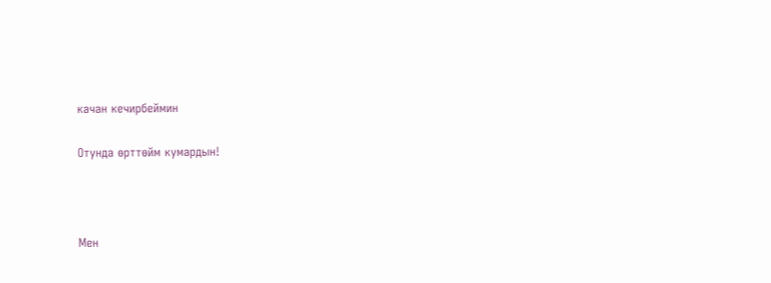качан кечирбеймин

Отунда өрттөйм кумардын!



Мен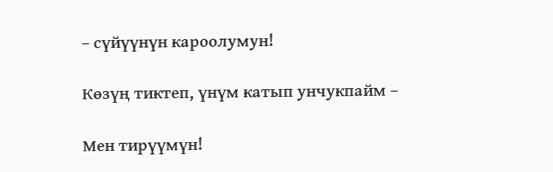– сүйүүнүн кароолумун!

Көзүң тиктеп, үнүм катып унчукпайм –

Мен тирүүмүн!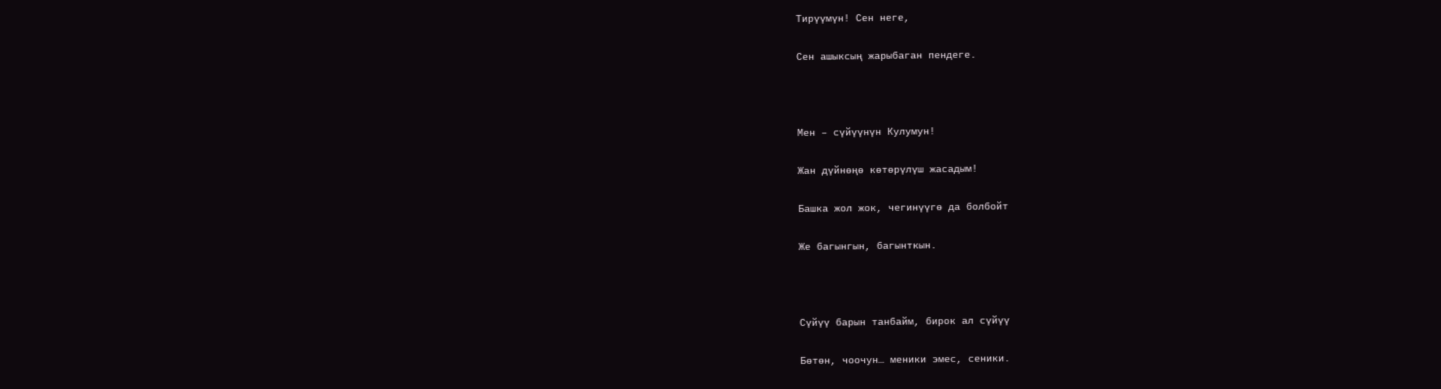Тирүүмүн! Сен неге,

Сен ашыксың жарыбаган пендеге.



Мен – сүйүүнүн Кулумун!

Жан дүйнөңө көтөрүлүш жасадым!

Башка жол жок, чегинүүгө да болбойт

Же багынгын, багынткын.



Сүйүү барын танбайм, бирок ал сүйүү

Бөтөн, чоочун… меники эмес, сеники.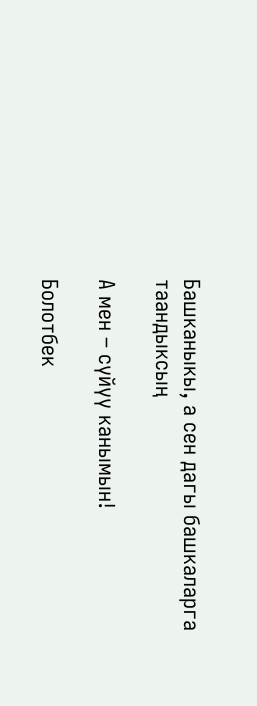Башканыкы, а сен дагы башкаларга таандыксың

А мен – сүйүү канымын!

Болотбек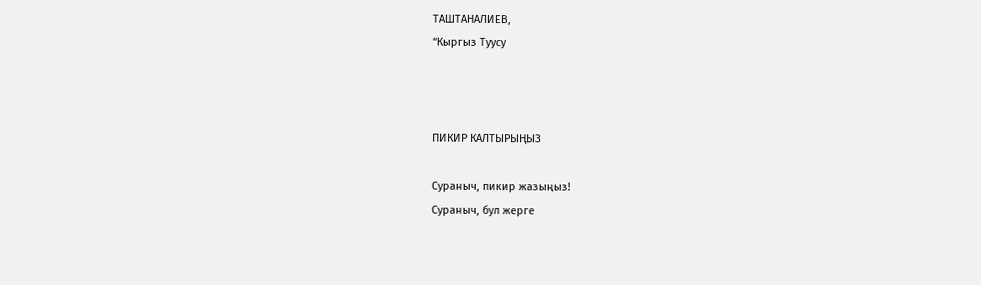ТАШТАНАЛИЕВ,
“Кыргыз Туусу



ПИКИР КАЛТЫРЫҢЫЗ

Сураныч, пикир жазыңыз!
Сураныч, бул жерге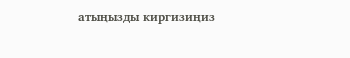атыңызды киргизиңиз